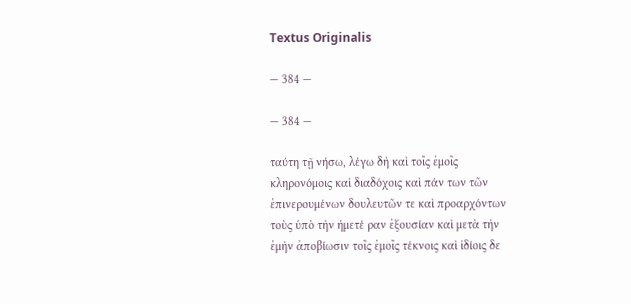Textus Originalis

— 384 —

— 384 —

ταύτη τῇ νήσω, λέγω δὴ καὶ τοῖς ἐμοῖς κληρονόμοις καὶ διαδόχοις καὶ πάν των τῶν ἐπινερουμένων δουλευτῶν τε καὶ προαρχόντων τοὺς ὑπὸ τὴν ἡμετέ ραν ἐξουσίαν καὶ μετὰ τὴν ἐμὴν ἀποβίωσιν τοῖς ἐμοῖς τέκνοις καὶ ἰδίοις δε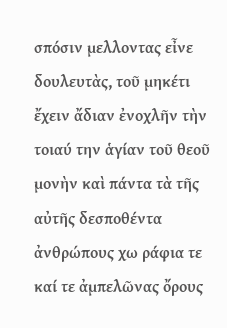σπόσιν μελλοντας εἶνε δουλευτὰς, τοῦ μηκέτι ἔχειν ἄδιαν ἐνοχλῆν τὴν τοιαύ την ἁγίαν τοῦ θεοῦ μονὴν καὶ πάντα τὰ τῆς αὐτῆς δεσποθέντα ἀνθρώπους χω ράφια τε καί τε ἀμπελῶνας ὄρους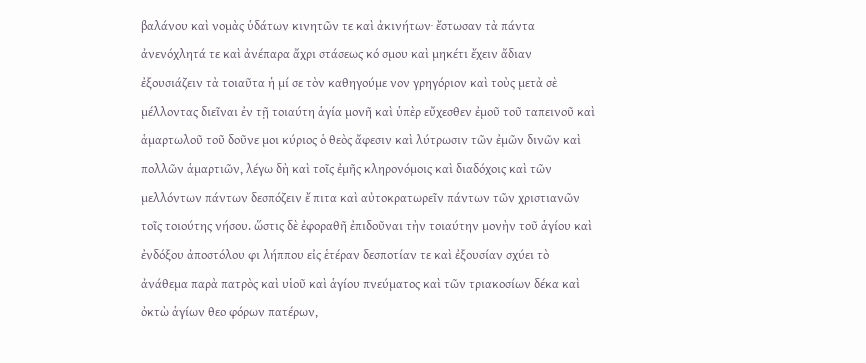βαλάνου καὶ νομὰς ὑδάτων κινητῶν τε καὶ ἀκινήτων· ἔστωσαν τὰ πάντα ἀνενόχλητά τε καὶ ἀνέπαρα ἄχρι στάσεως κό σμου καὶ μηκέτι ἔχειν ἄδιαν ἐξουσιάζειν τὰ τοιαῦτα ἡ μί σε τὸν καθηγούμε νον γρηγόριον καὶ τοὺς μετὰ σὲ μέλλοντας διεῖναι ἐν τῇ τοιαύτη ἁγία μονῆ καὶ ὑπὲρ εὔχεσθεν ἐμοῦ τοῦ ταπεινοῦ καὶ ἁμαρτωλοῦ τοῦ δοῦνε μοι κύριος ὁ θεὸς ἄφεσιν καὶ λύτρωσιν τῶν ἐμῶν δινῶν καὶ πολλῶν ἁμαρτιῶν, λέγω δὴ καὶ τοῖς ἐμῆς κληρονόμοις καὶ διαδόχοις καὶ τῶν μελλόντων πάντων δεσπόζειν ἔ πιτα καὶ αὐτοκρατωρεῖν πάντων τῶν χριστιανῶν τοῖς τοιούτης νήσου. ὥστις δὲ ἐφοραθῆ ἐπιδοῦναι τὴν τοιαύτην μονὴν τοῦ ἁγίου καὶ ἐνδόξου ἀποστόλου φι λήππου εἰς ἑτέραν δεσποτίαν τε καὶ ἐξουσίαν σχύει τὸ ἀνάθεμα παρὰ πατρὸς καὶ υἱοῦ καὶ ἁγίου πνεύματος καὶ τῶν τριακοσίων δέκα καὶ ὀκτὼ ἁγίων θεο φόρων πατέρων,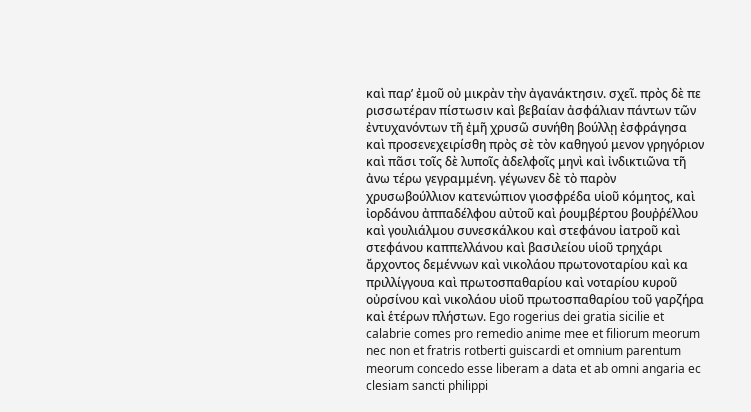καὶ παρʼ ἐμοῦ οὐ μικρὰν τὴν ἀγανάκτησιν. σχεῖ. πρὸς δὲ πε ρισσωτέραν πίστωσιν καὶ βεβαίαν ἀσφάλιαν πάντων τῶν ἐντυχανόντων τῆ ἐμῆ χρυσῶ συνήθη βούλλῃ ἐσφράγησα καὶ προσενεχειρίσθη πρὸς σὲ τὸν καθηγού μενον γρηγόριον καὶ πᾶσι τοῖς δὲ λυποῖς ἀδελφοῖς μηνὶ καὶ ἰνδικτιῶνα τῆ ἀνω τέρω γεγραμμένη. γέγωνεν δὲ τὸ παρὸν χρυσωβούλλιον κατενώπιον γιοσφρέδα υἱοῦ κόμητος, καὶ ἰορδάνου ἀππαδέλφου αὐτοῦ καὶ ῥουμβέρτου βουῤῥέλλου καὶ γουλιάλμου συνεσκάλκου καὶ στεφάνου ἰατροῦ καὶ στεφάνου καππελλάνου καὶ βασιλείου υἱοῦ τρηχάρι ἄρχοντος δεμέννων καὶ νικολάου πρωτονοταρίου καὶ κα πριλλίγγουα καὶ πρωτοσπαθαρίου καὶ νοταρίου κυροῦ οὐρσίνου καὶ νικολάου υἱοῦ πρωτοσπαθαρίου τοῦ γαρζήρα καὶ ἑτέρων πλήστων. Ego rogerius dei gratia sicilie et calabrie comes pro remedio anime mee et filiorum meorum nec non et fratris rotberti guiscardi et omnium parentum meorum concedo esse liberam a data et ab omni angaria ec clesiam sancti philippi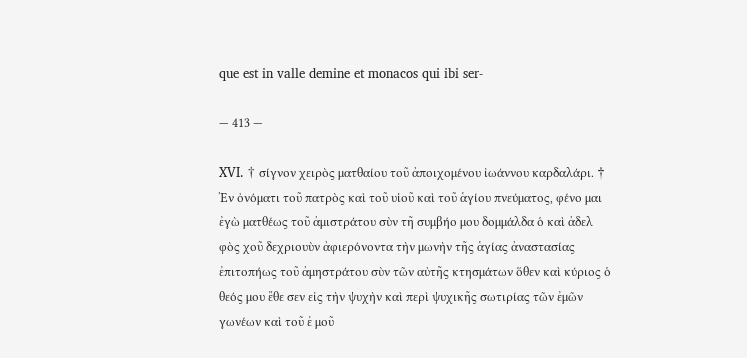que est in valle demine et monacos qui ibi ser-

— 413 —

XVI. † σίγνον χειρὸς ματθαίου τοῦ ἀποιχομένου ἰωάννου καρδαλάρι. † Ἐν ὀνόματι τοῦ πατρὸς καὶ τοῦ υἱοῦ καὶ τοῦ ἁγίου πνεύματος, φένο μαι ἐγὼ ματθέως τοῦ ἀμιστράτου σὺν τῆ συμβήο μου δομμάλδα ὁ καὶ ἀδελ φὸς χοῦ δεχριουὺν ἀφιερόνοντα τὴν μωνὴν τῆς ἁγίας ἀναστασίας ἐπιτοπήως τοῦ ἀμηστράτου σὺν τῶν αὐτῆς κτησμάτων ὅθεν καὶ κύριος ὁ θεός μου ἔθε σεν εἰς τὴν ψυχὴν καὶ περὶ ψυχικῆς σωτιρίας τῶν ἐμῶν γωνέων καὶ τοῦ ἐ μοῦ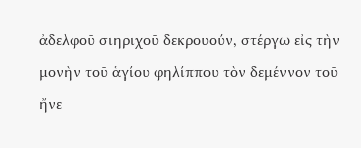ἀδελφοῦ σιηριχοῦ δεκρουούν, στέργω εἰς τὴν μονὴν τοῦ ἁγίου φηλίππου τὸν δεμέννον τοῦ ἤνε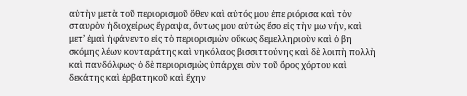αὐτὴν μετὰ τοῦ περιορισμοῦ ὅθεν καὶ αὐτός μου ἐπε ριόρισα καὶ τὸν σταυρὸν ἠδιοχείρως ἔγραψα, ὄντως μου αὐτὼς ἔσο εἰς τὴν μω νήν, καὶ μετʼ ἐμαὶ ἠφάνεντο εἰς τὸ περιορισμὼν οὔκως δεμελληριοὺν καὶ ὁ βη σκόμης λέων κονταράτης καὶ νηκόλαος βισσιττούνης καὶ δὲ λοιπὴ πολλὴ καὶ πανδόλφως· ὁ δὲ περιορισμὼς ὑπάρχει σὺν τοῦ ὄρος χόρτου καὶ δεκάτης καὶ ἐρβατηκοῦ καὶ ἔχην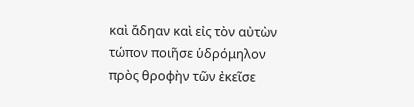καὶ ἄδηαν καὶ εἰς τὸν αὐτὼν τώπον ποιῆσε ὑδρόμηλον πρὸς θροφὴν τῶν ἐκεῖσε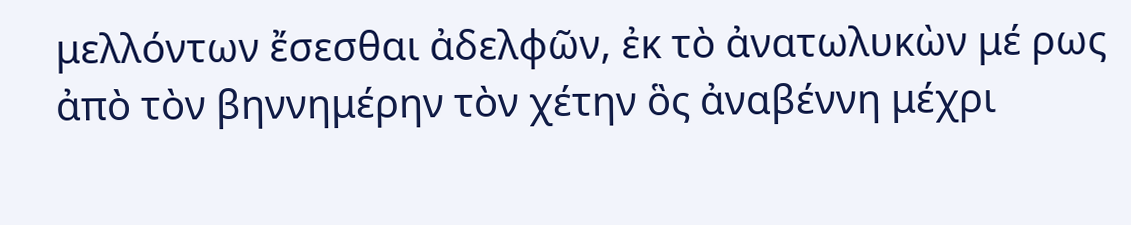μελλόντων ἔσεσθαι ἀδελφῶν, ἐκ τὸ ἀνατωλυκὼν μέ ρως ἀπὸ τὸν βηννημέρην τὸν χέτην ὃς ἀναβέννη μέχρι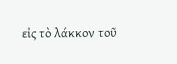εἰς τὸ λάκκον τοῦ